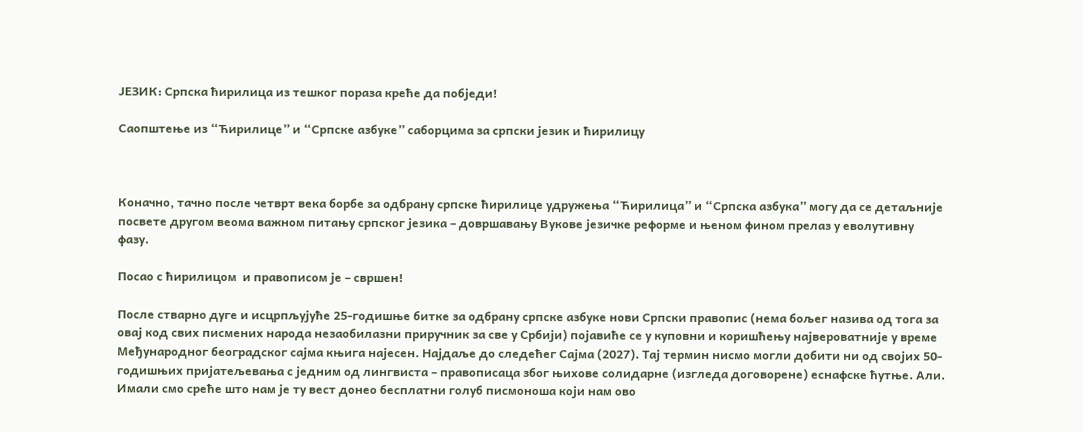ЈЕЗИК: Српска ћирилица из тешког пораза креће да побједи!

Саопштење из “Ћирилице” и “Српске азбуке” саборцима за српски језик и ћирилицу



Коначно, тачно после четврт века борбе за одбрану српске ћирилице удружења “Ћирилица” и “Српска азбука” могу да се детаљније посвете другом веома важном питању српског језика – довршавању Вукове језичке реформе и њеном фином прелаз у еволутивну фазу.

Посао с ћирилицом  и правописом је – свршен!

После стварно дуге и исцрпљујуће 25-годишње битке за одбрану српске азбуке нови Српски правопис (нема бољег назива од тога за овај код свих писмених народа незаобилазни приручник за све у Србији) појавиће се у куповни и коришћењу највероватније у време Међународног београдског сајма књига најесен. Најдаље до следећег Сајма (2027). Тај термин нисмо могли добити ни од својих 50-годишњих пријатељевања с једним од лингвиста – правописаца због њихове солидарне (изгледа договорене) еснафске ћутње. Али. Имали смо среће што нам је ту вест донео бесплатни голуб писмоноша који нам ово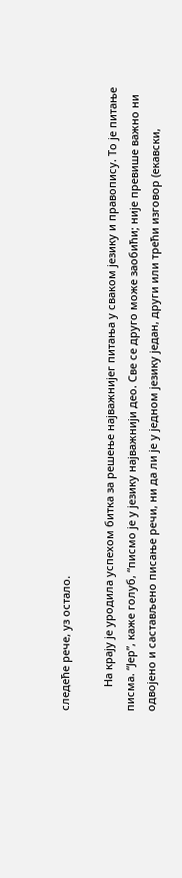следеће рече, уз остало.

        На крају је уродила успехом битка за решење најважнијег питања у сваком језику и правопису. То је питање писма. “Јер”, каже голуб, “писмо је у језику најважнији део. Све се друго може заобићи; није превише важно ни одвојено и састављено писање речи, ни да ли је у једном језику један, други или трећи изговор (екавски,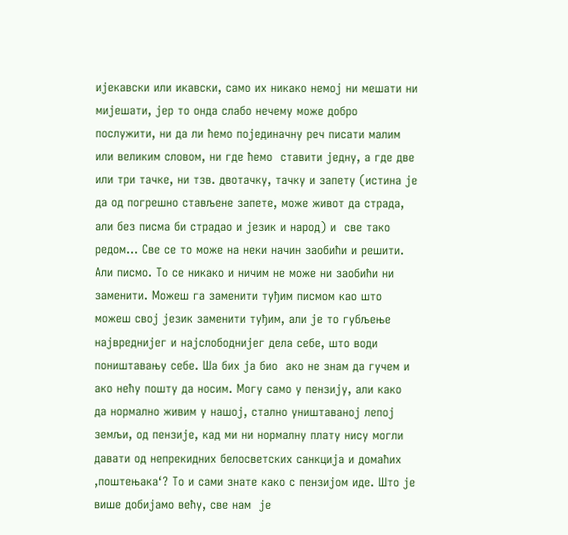ијекавски или икавски, само их никако немој ни мешати ни мијешати, јер то онда слабо нечему може добро послужити, ни да ли ћемо појединачну реч писати малим или великим словом, ни где ћемо  ставити једну, а где две или три тачке, ни тзв. двотачку, тачку и запету (истина је да од погрешно стављене запете, може живот да страда, али без писма би страдао и језик и народ) и  све тако редом… Све се то може на неки начин заобићи и решити. Али писмо. То се никако и ничим не може ни заобићи ни заменити. Можеш га заменити туђим писмом као што можеш свој језик заменити туђим, али је то губљење највреднијег и најслободнијег дела себе, што води поништавању себе. Ша бих ја био  ако не знам да гучем и ако нећу пошту да носим. Могу само у пензију, али како да нормално живим у нашој, стално уништаваној лепој земљи, од пензије, кад ми ни нормалну плату нису могли давати од непрекидних белосветских санкција и домаћих ,поштењакаʻ? То и сами знате како с пензијом иде. Што је више добијамо већу, све нам  је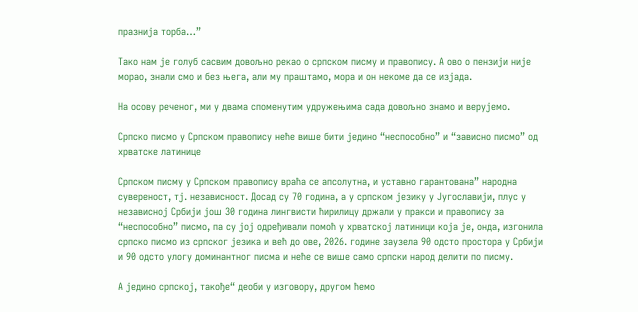празнија торба…”

Тако нам је голуб сасвим довољно рекао о српском писму и правопису. А ово о пензији није морао, знали смо и без њега, али му праштамо, мора и он некоме да се изјада.

На осову реченог, ми у двама споменутим удружењима сада довољно знамо и верујемо.

Српско писмо у Српском правопису неће више бити једино “неспособно” и “зависно писмо” од хрватске латинице

Српском писму у Српском правопису враћа се апсолутна, и уставно гарантована” народна сувереност, тј. независност. Досад су 70 година, а у српском језику у Југославији, плус у независној Србији још 30 година лингвисти ћирилицу држали у пракси и правопису за “неспособно” писмо, па су јој одређивали помоћ у хрватској латиници која је, онда, изгонила српско писмо из српског језика и већ до ове, 2026. године заузела 90 одсто простора у Србији и 90 одсто улогу доминантног писма и неће се више само српски народ делити по писму.

А једино српској, такође“ деоби у изговору, другом ћемо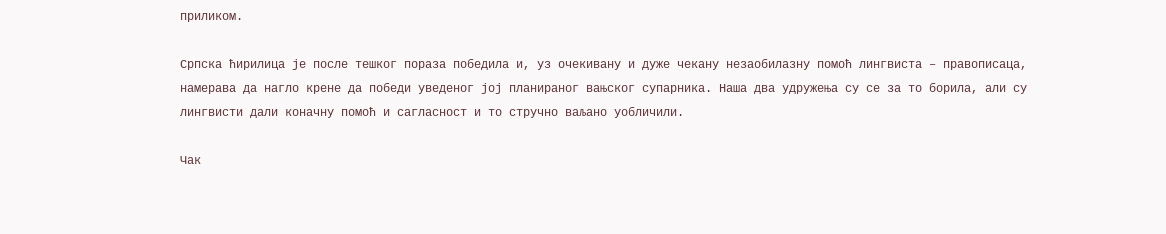приликом.

Српска ћирилица је после тешког пораза победила и, уз очекивану и дуже чекану незаобилазну помоћ лингвиста – правописаца, намерава да нагло крене да победи уведеног јој планираног вањског супарника. Наша два удружења су се за то борила, али су лингвисти дали коначну помоћ и сагласност и то стручно ваљано уобличили.

Чак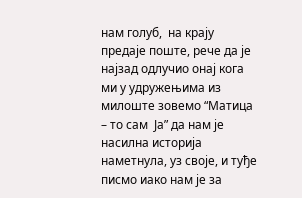нам голуб,  на крају предаје поште, рече да је најзад одлучио онај кога ми у удружењима из милоште зовемо “Матица – то сам  Ја” да нам је насилна историја наметнула, уз своје, и туђе писмо иако нам је за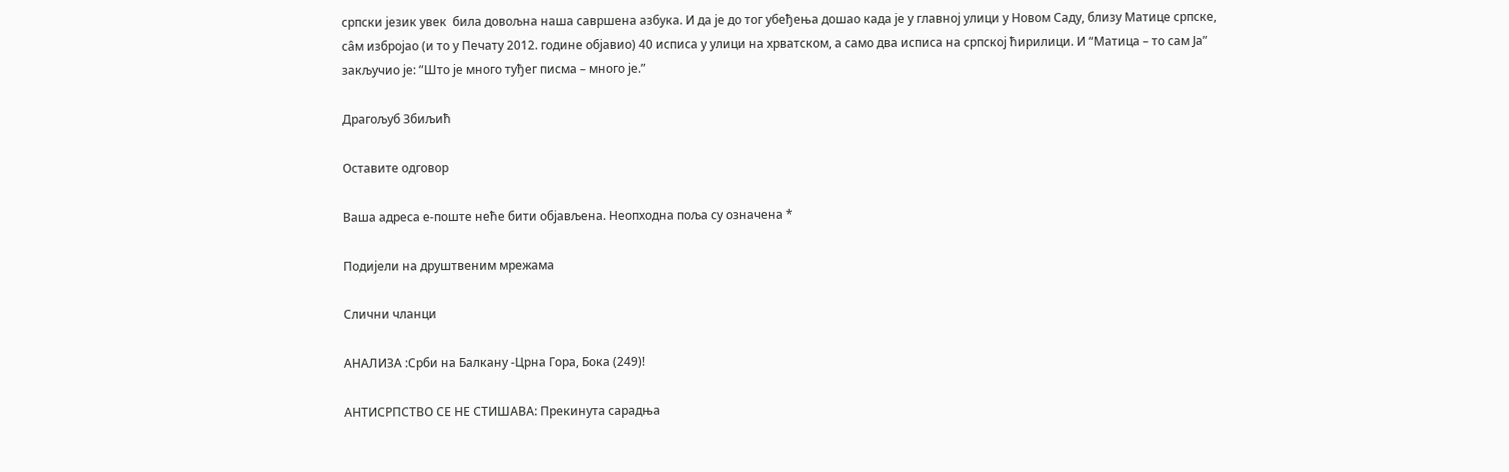српски језик увек  била довољна наша савршена азбука. И да је до тог убеђења дошао када је у главној улици у Новом Саду, близу Матице српске, сâм избројао (и то у Печату 2012. године објавио) 40 исписа у улици на хрватском, а само два исписа на српској ћирилици. И “Матица – то сам Ја” закључио је: ”Што је много туђег писма – много је.”

Драгољуб Збиљић

Оставите одговор

Ваша адреса е-поште неће бити објављена. Неопходна поља су означена *

Подијели на друштвеним мрежама

Слични чланци

АНАЛИЗА :Срби на Балкану -Црна Гора, Бока (249)!

АНТИСРПСТВО СЕ НЕ СТИШАВА: Прекинута сарадња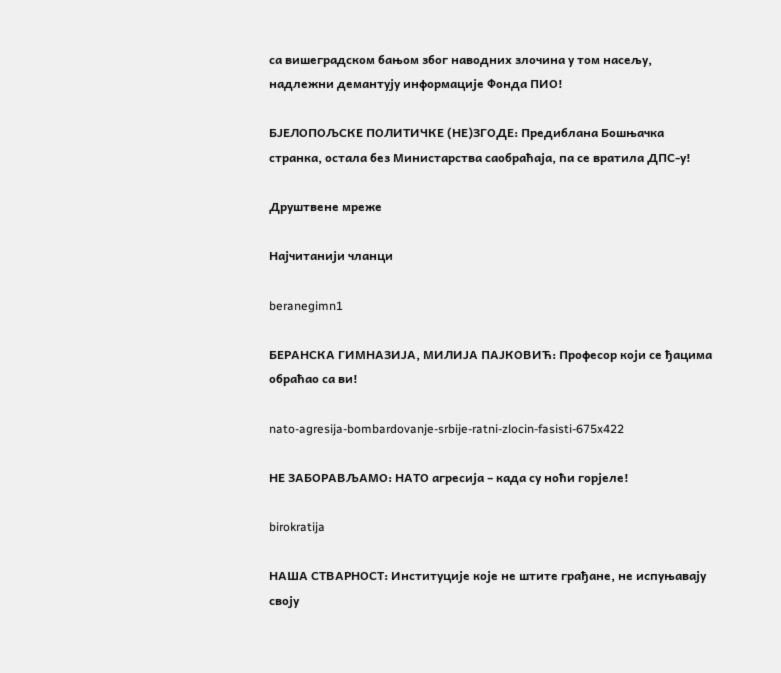са вишеградском бањом због наводних злочина у том насељу, надлежни демантују информације Фонда ПИО!

БЈЕЛОПОЉСКЕ ПОЛИТИЧКЕ (НЕ)ЗГОДЕ: Предиблана Бошњачка странка, остала без Министарства саобраћаја, па се вратила ДПС-у!

Друштвене мреже

Најчитанији чланци

beranegimn1

БЕРАНСКА ГИМНАЗИЈА, МИЛИЈА ПАЈКОВИЋ: Професор који се ђацима обраћао са ви!

nato-agresija-bombardovanje-srbije-ratni-zlocin-fasisti-675x422

НЕ ЗАБОРАВЉАМО: НАТО агресија – када су ноћи горјеле!

birokratija

НАША СТВАРНОСТ: Институције које не штите грађане, не испуњавају своју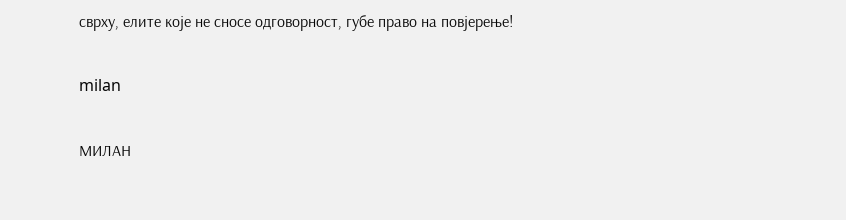сврху, елите које не сносе одговорност, губе право на повјерење!

milan

МИЛАН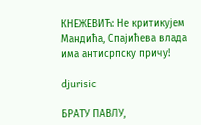КНЕЖЕВИЋ: Не критикујем Мандића, Спајићева влада има антисрпску причу!

djurisic

БРАТУ ПАВЛУ,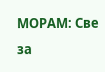МОРАМ: Све за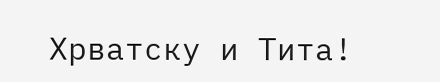Хрватску и Тита!